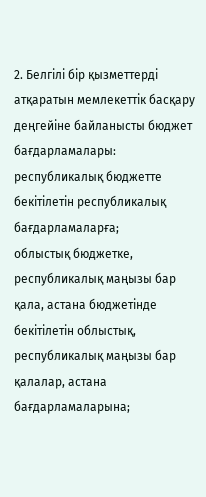2. Белгiлi бiр қызметтердi атқаратын мемлекеттік басқару деңгейiне байланысты бюджет бағдарламалары:
республикалық бюджетте бекітілетiн республикалық бағдарламаларға;
облыстық бюджетке, республикалық маңызы бар қала, астана бюджетiнде бекітілетiн облыстық, республикалық маңызы бар қалалар, астана бағдарламаларына;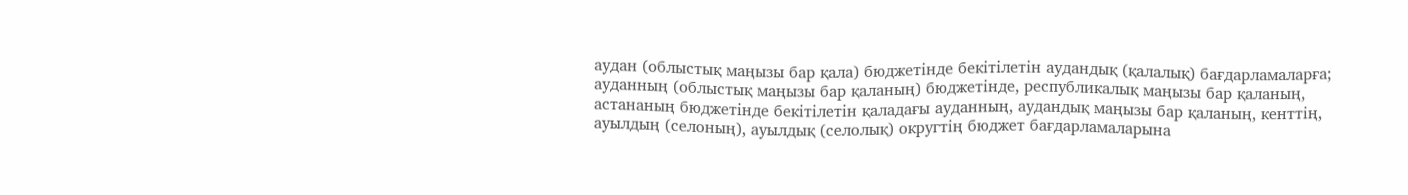аудан (облыстық маңызы бар қала) бюджетiнде бекітілетiн аудандық (қалалық) бағдарламаларға;
ауданның (облыстық маңызы бар қаланың) бюджетiнде, республикалық маңызы бар қаланың, астананың бюджетінде бекітілетiн қаладағы ауданның, аудандық маңызы бар қаланың, кенттiң, ауылдың (селоның), ауылдық (селолық) округтiң бюджет бағдарламаларына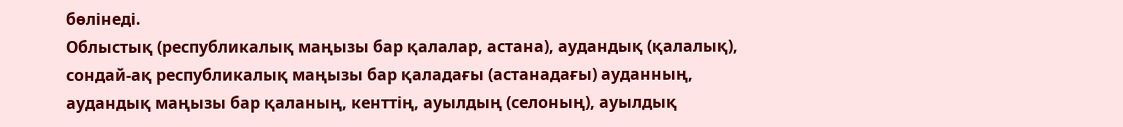бөлiнедi.
Облыстық (республикалық маңызы бар қалалар, астана), аудандық (қалалық), сондай-ақ республикалық маңызы бар қаладағы (астанадағы) ауданның, аудандық маңызы бар қаланың, кенттiң, ауылдың (селоның), ауылдық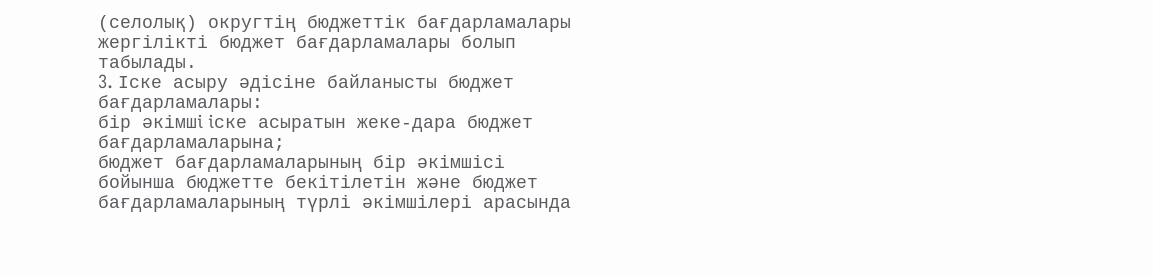(селолық) округтiң бюджеттік бағдарламалары жергілiктi бюджет бағдарламалары болып табылады.
3. Iске асыру әдiсiне байланысты бюджет бағдарламалары:
бiр әкiмшi iске асыратын жеке-дара бюджет бағдарламаларына;
бюджет бағдарламаларының бiр әкiмшiсi бойынша бюджетте бекітілетiн және бюджет бағдарламаларының түрлi әкiмшiлерi арасында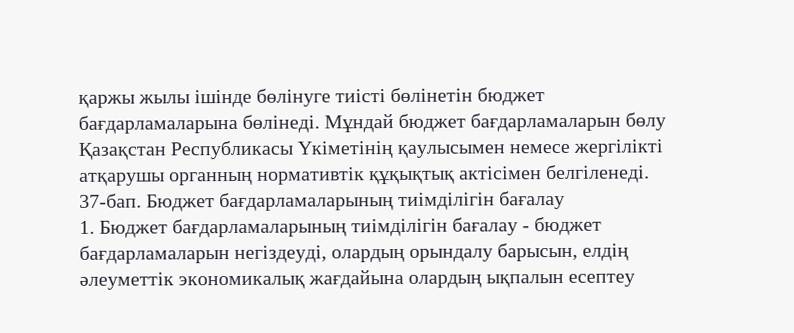қаржы жылы iшiнде бөлiнуге тиiстi бөлiнетiн бюджет бағдарламаларына бөлiнедi. Мұндай бюджет бағдарламаларын бөлу Қазақстан Республикасы Үкіметінiң қаулысымен немесе жергiлiктi атқарушы органның нормативтiк құқықтық актiсiмен белгiленедi.
37-бап. Бюджет бағдарламаларының тиiмдiлiгiн бағалау
1. Бюджет бағдарламаларының тиiмдiлiгiн бағалау - бюджет бағдарламаларын негiздеудi, олардың орындалу барысын, елдiң әлеуметтiк экономикалық жағдайына олардың ықпалын есептеу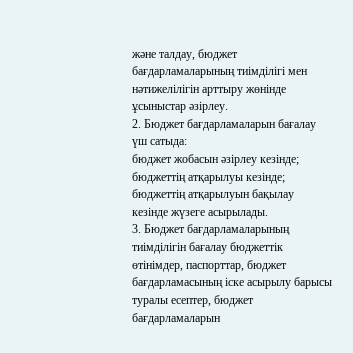және талдау, бюджет бағдарламаларының тиiмдiлiгi мен нәтижелiлiгiн арттыру жөнiнде ұсыныстар әзiрлеу.
2. Бюджет бағдарламаларын бағалау үш сатыда:
бюджет жобасын әзiрлеу кезiнде;
бюджеттiң атқарылуы кезiнде;
бюджеттiң атқарылуын бақылау кезiнде жүзеге асырылады.
3. Бюджет бағдарламаларының тиiмдiлiгiн бағалау бюджеттік өтiнiмдер, паспорттар, бюджет бағдарламасының iске асырылу барысы туралы есептер, бюджет бағдарламаларын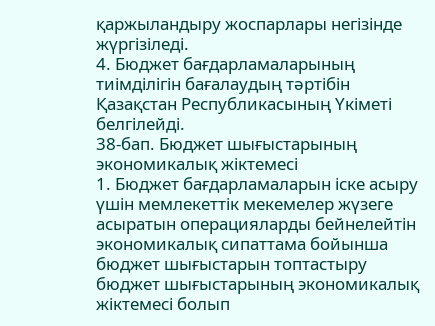қаржыландыру жоспарлары негiзiнде жүргiзiледi.
4. Бюджет бағдарламаларының тиiмдiлiгiн бағалаудың тәртібін Қазақстан Республикасының Үкіметі белгiлейдi.
38-бап. Бюджет шығыстарының экономикалық жiктемесi
1. Бюджет бағдарламаларын iске асыру үшiн мемлекеттік мекемелер жүзеге асыратын операцияларды бейнелейтiн экономикалық сипаттама бойынша бюджет шығыстарын топтастыру бюджет шығыстарының экономикалық жiктемесi болып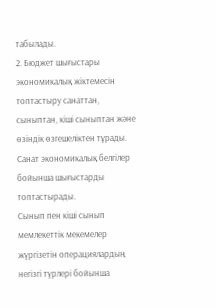табылады.
2. Бюджет шығыстары экономикалық жiктемесiн топтастыру санаттан, сыныптан, кiшi сыныптан және өзiндiк өзгешелiктен тұрады.
Санат экономикалық белгiлер бойынша шығыстарды топтастырады.
Сынып пен кiшi сынып мемлекеттік мекемелер жүргiзетiн операциялардың негiзгi түрлерi бойынша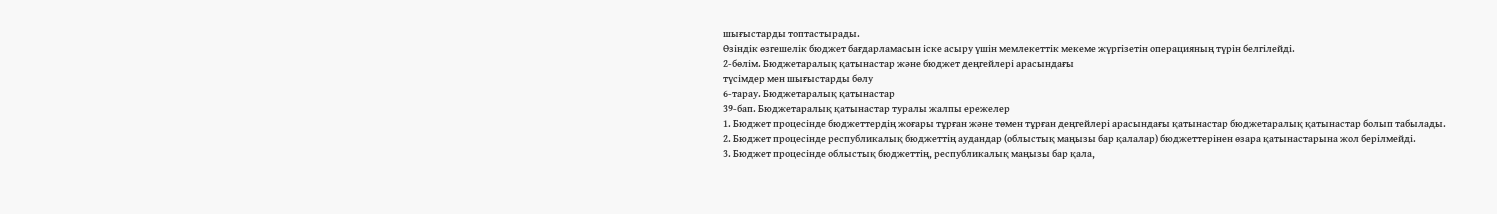шығыстарды топтастырады.
Өзiндiк өзгешелiк бюджет бағдарламасын iске асыру үшiн мемлекеттік мекеме жүргiзетiн операцияның түрiн белгiлейдi.
2-бөлiм. Бюджетаралық қатынастар және бюджет деңгейлері арасындағы
түсімдер мен шығыстарды бөлу
6-тарау. Бюджетаралық қатынастар
39-бап. Бюджетаралық қатынастар туралы жалпы ережелер
1. Бюджет процесiнде бюджеттердiң жоғары тұрған және төмен тұрған деңгейлерi арасындағы қатынастар бюджетаралық қатынастар болып табылады.
2. Бюджет процесінде республикалық бюджеттiң аудандар (облыстық маңызы бар қалалар) бюджеттерiнен өзара қатынастарына жол берiлмейдi.
3. Бюджет процесiнде облыстық бюджеттiң, республикалық маңызы бар қала,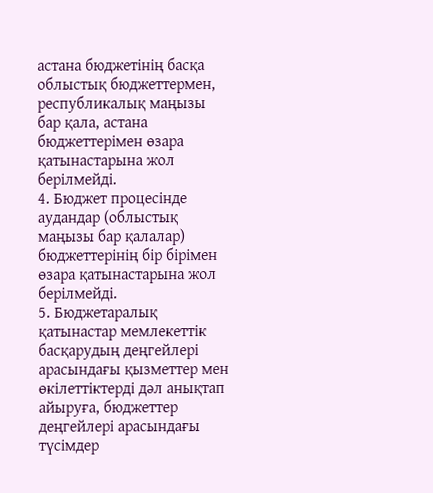астана бюджетiнiң басқа облыстық бюджеттермен, республикалық маңызы бар қала, астана бюджеттерiмен өзара қатынастарына жол берiлмейдi.
4. Бюджет процесiнде аудандар (облыстық маңызы бар қалалар) бюджеттерiнiң бiр бiрiмен өзара қатынастарына жол берiлмейдi.
5. Бюджетаралық қатынастар мемлекеттік басқарудың деңгейлерi арасындағы қызметтер мен өкiлеттiктердi дәл анықтап айыруға, бюджеттер деңгейлерi арасындағы түсiмдер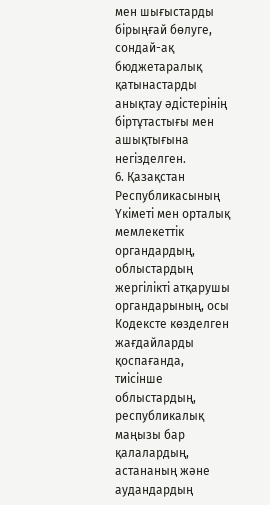мен шығыстарды бiрыңғай бөлуге, сондай-ақ бюджетаралық қатынастарды анықтау әдiстерiнiң бiртұтастығы мен ашықтығына негiзделген.
6. Қазақстан Республикасының Yкіметі мен орталық мемлекеттік органдардың, облыстардың жергiлiктi атқарушы органдарының, осы Кодексте көзделген жағдайларды қоспағанда, тиісiнше облыстардың, республикалық маңызы бар қалалардың, астананың және аудандардың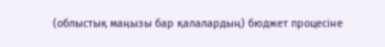(облыстық маңызы бар қалалардың) бюджет процесiне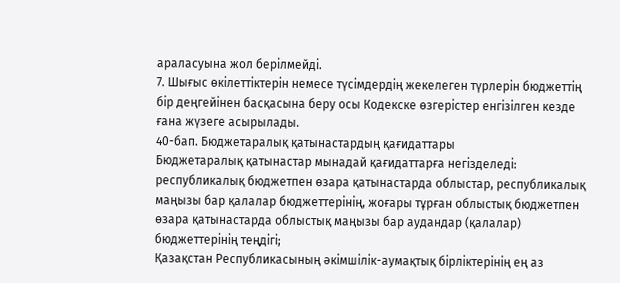араласуына жол берiлмейдi.
7. Шығыс өкiлеттiктерiн немесе түсiмдердiң жекелеген түрлерiн бюджеттiң бiр деңгейiнен басқасына беру осы Кодекске өзгерістер енгiзiлген кезде ғана жүзеге асырылады.
40-бап. Бюджетаралық қатынастардың қағидаттары
Бюджетаралық қатынастар мынадай қағидаттарға негiзделедi:
республикалық бюджетпен өзара қатынастарда облыстар, республикалық маңызы бар қалалар бюджеттерінiң, жоғары тұрған облыстық бюджетпен өзара қатынастарда облыстық маңызы бар аудандар (қалалар) бюджеттерiнiң теңдiгi;
Қазақстан Республикасының әкiмшiлiк-аумақтық бiрлiктерiнiң ең аз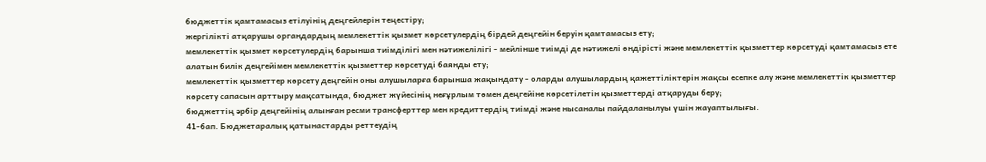бюджеттік қамтамасыз етiлуiнiң деңгейлерiн теңестiру;
жергiлiктi атқарушы органдардың мемлекеттік қызмет көрсетулердiң бiрдей деңгейiн беруiн қамтамасыз ету;
мемлекеттік қызмет көрсетулердiң барынша тиiмдiлiгі мен нәтижелiлiгi - мейлiнше тиiмді де нәтижелi өндірісті және мемлекеттік қызметтер көрсетудi қамтамасыз ете алатын билiк деңгейiмен мемлекеттік қызметтер көрсетудi баянды ету;
мемлекеттік қызметтер көрсету деңгейiн оны алушыларға барынша жақындату - оларды алушылардың қажеттiлiктерiн жақсы есепке алу және мемлекеттік қызметтер көрсету сапасын арттыру мақсатында, бюджет жүйесiнiң неғұрлым төмен деңгейiне көрсетiлетiн қызметтердi атқаруды беру;
бюджеттiң әрбiр деңгейiнiң алынған ресми трансферттер мен кредиттердiң тиiмдi және нысаналы пайдаланылуы үшiн жауаптылығы.
41-бап. Бюджетаралық қатынастарды реттеудiң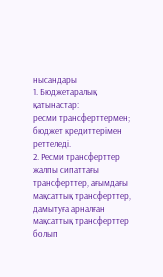нысандары
1. Бюджетаралық қатынастар:
ресми трансферттермен;
бюджет кредиттерiмен реттеледi.
2. Ресми трансферттер жалпы сипаттағы трансферттер, ағымдағы мақсаттық трансферттер, дамытуға арналған мақсаттық трансферттер болып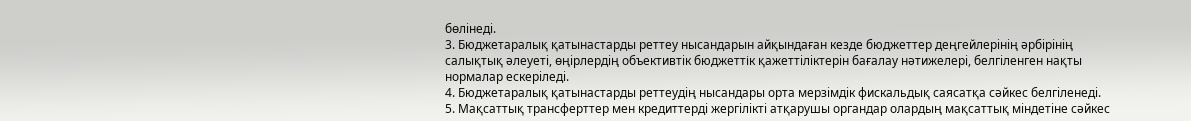бөлiнедi.
3. Бюджетаралық қатынастарды реттеу нысандарын айқындаған кезде бюджеттер деңгейлерiнiң әрбiрiнiң салықтық әлеуетi, өңiрлердiң объективтiк бюджеттік қажеттiлiктерiн бағалау нәтижелерi, белгiленген нақты нормалар ескерiледi.
4. Бюджетаралық қатынастарды реттеудiң нысандары орта мерзiмдiк фискальдық саясатқа сәйкес белгiленедi.
5. Мақсаттық трансферттер мен кредиттердi жергiлiктi атқарушы органдар олардың мақсаттық мiндетiне сәйкес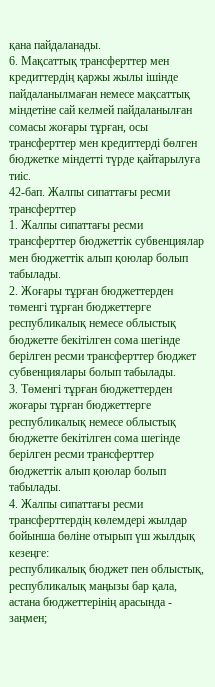қана пайдаланады.
6. Мақсаттық трансферттер мен кредиттердiң қаржы жылы iшiнде пайдаланылмаған немесе мақсаттық мiндетiне сай келмей пайдаланылған сомасы жоғары тұрған, осы трансферттер мен кредиттердi бөлген бюджетке мiндеттi түрде қайтарылуға тиiс.
42-бап. Жалпы сипаттағы ресми трансферттер
1. Жалпы сипаттағы ресми трансферттер бюджеттік субвенциялар мен бюджеттік алып қоюлар болып табылады.
2. Жоғары тұрған бюджеттерден төменгi тұрған бюджеттерге республикалық немесе облыстық бюджетте бекітілген сома шегінде берiлген ресми трансферттер бюджет субвенциялары болып табылады.
3. Төменгi тұрған бюджеттерден жоғары тұрған бюджеттерге республикалық немесе облыстық бюджетте бекітілген сома шегiнде берiлген ресми трансферттер бюджеттік алып қоюлар болып табылады.
4. Жалпы сипаттағы ресми трансферттердiң көлемдерi жылдар бойынша бөлiне отырып үш жылдық кезеңге:
республикалық бюджет пен облыстық, республикалық маңызы бар қала, астана бюджеттерiнiң арасында - заңмен;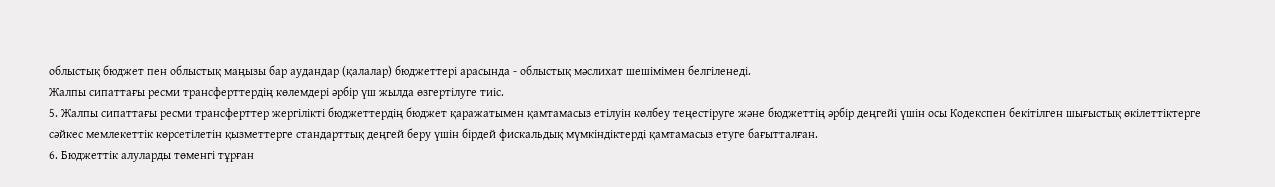облыстық бюджет пен облыстық маңызы бар аудандар (қалалар) бюджеттерi арасында - облыстық мәслихат шешiмiмен белгiленедi.
Жалпы сипаттағы ресми трансферттердiң көлемдерi әрбiр үш жылда өзгертiлуге тиiс.
5. Жалпы сипаттағы ресми трансферттер жергiлiктi бюджеттердiң бюджет қаражатымен қамтамасыз етiлуiн көлбеу теңестiруге және бюджеттiң әрбiр деңгейi үшiн осы Кодекспен бекітілген шығыстық өкiлеттiктерге сәйкес мемлекеттік көрсетiлетiн қызметтерге стандарттық деңгей беру үшiн бiрдей фискальдық мүмкiндiктердi қамтамасыз етуге бағытталған.
6. Бюджеттік алуларды төменгi тұрған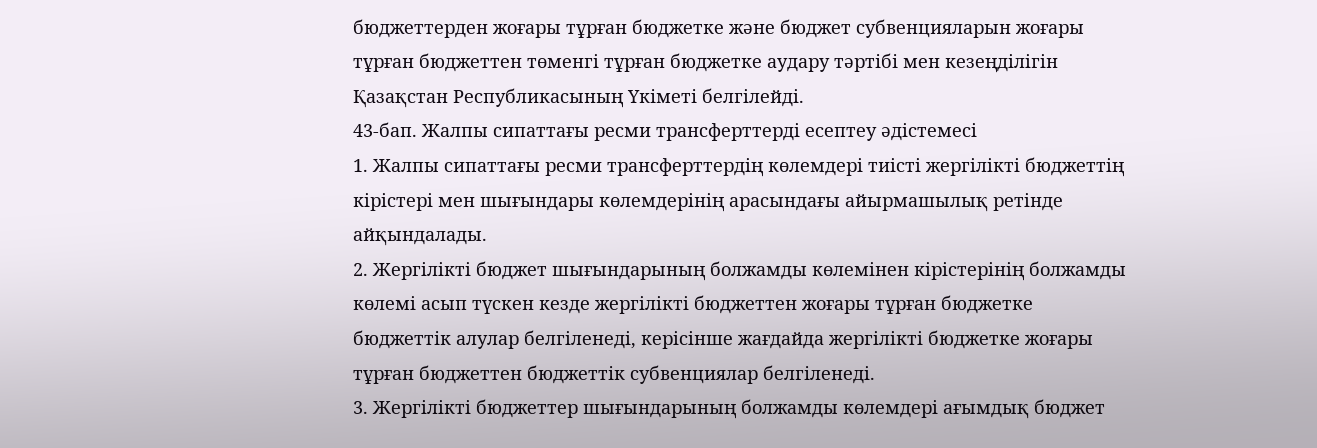бюджеттерден жоғары тұрған бюджетке және бюджет субвенцияларын жоғары тұрған бюджеттен төменгi тұрған бюджетке аудару тәртібі мен кезеңдiлiгiн Қазақстан Республикасының Үкіметі белгiлейдi.
43-бап. Жалпы сипаттағы ресми трансферттердi есептеу әдiстемесi
1. Жалпы сипаттағы ресми трансферттердiң көлемдерi тиiстi жергiлiктi бюджеттiң кiрiстерi мен шығындары көлемдерiнiң арасындағы айырмашылық ретiнде айқындалады.
2. Жергiлiктi бюджет шығындарының болжамды көлемiнен кiрiстерiнiң болжамды көлемi асып түскен кезде жергiлiктi бюджеттен жоғары тұрған бюджетке бюджеттік алулар белгiленедi, керiсiнше жағдайда жергiлiктi бюджетке жоғары тұрған бюджеттен бюджеттік субвенциялар белгіленедi.
3. Жергiлiктi бюджеттер шығындарының болжамды көлемдерi ағымдық бюджет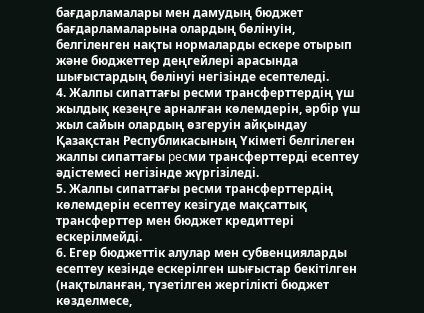бағдарламалары мен дамудың бюджет бағдарламаларына олардың бөлiнуін, белгiленген нақты нормаларды ескере отырып және бюджеттер деңгейлерi арасында шығыстардың бөлiнуi негізiнде есептеледi.
4. Жалпы сипаттағы ресми трансферттердiң үш жылдық кезеңге арналған көлемдерiн, әрбiр үш жыл сайын олардың өзгеруiн айқындау Қазақстан Республикасының Үкіметі белгiлеген жалпы сипаттағы pecми трансферттердi есептеу әдiстемесi негiзiнде жүргiзiледi.
5. Жалпы сипаттағы ресми трансферттердiң көлемдерiн есептеу кезiгуде мақсаттық трансферттер мен бюджет кредиттерi ескерiлмейдi.
6. Егер бюджеттік алулар мен субвенцияларды есептеу кезiнде ескерiлген шығыстар бекітілген (нақтыланған, түзетiлген жергiлiктi бюджет көзделмесе,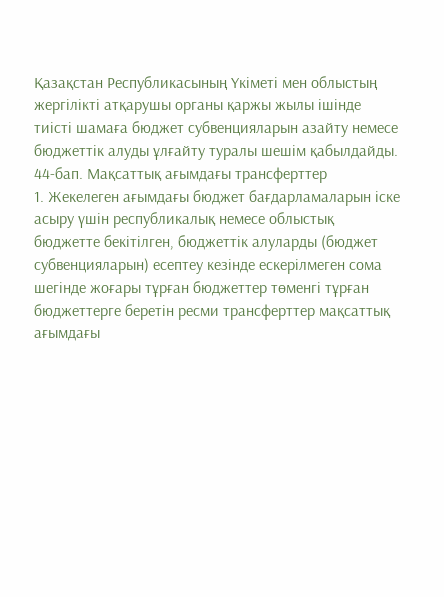Қазақстан Республикасының Үкіметі мен облыстың жергiлiктi атқарушы органы қаржы жылы iшiнде тиiстi шамаға бюджет субвенцияларын азайту немесе бюджеттік алуды ұлғайту туралы шешiм қабылдайды.
44-бап. Мақсаттық ағымдағы трансферттер
1. Жекелеген ағымдағы бюджет бағдарламаларын iске асыру үшiн республикалық немесе облыстық бюджетте бекітілген, бюджеттік алуларды (бюджет субвенцияларын) есептеу кезiнде ескерiлмеген сома шегiнде жоғары тұрған бюджеттер төменгi тұрған бюджеттерге беретiн ресми трансферттер мақсаттық ағымдағы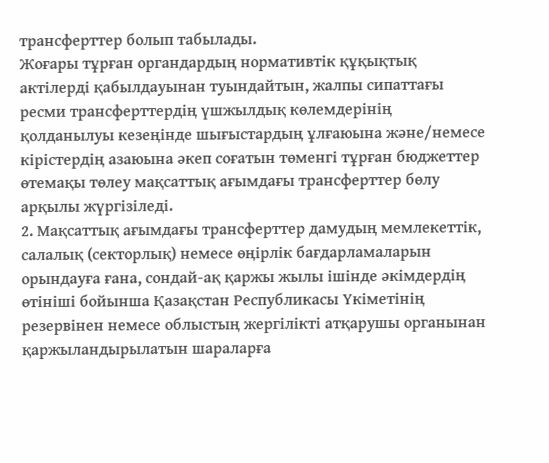трансферттер болып табылады.
Жоғары тұрған органдардың нормативтiк құқықтық актiлердi қабылдауынан туындайтын, жалпы сипаттағы ресми трансферттердiң үшжылдық көлемдерiнiң қолданылуы кезеңiнде шығыстардың ұлғаюына және/немесе кiрiстердiң азаюына әкеп соғатын төменгi тұрған бюджеттер өтемақы төлеу мақсаттық ағымдағы трансферттер бөлу арқылы жүргiзiледi.
2. Мақсаттық ағымдағы трансферттер дамудың мемлекеттік, салалық (секторлық) немесе өңiрлiк бағдарламаларын орындауға ғана, сондай-ақ қаржы жылы iшiнде әкiмдердiң өтiнiшi бойынша Қазақстан Республикасы Үкіметінiң резервiнен немесе облыстың жергiлiктi атқарушы органынан қаржыландырылатын шараларға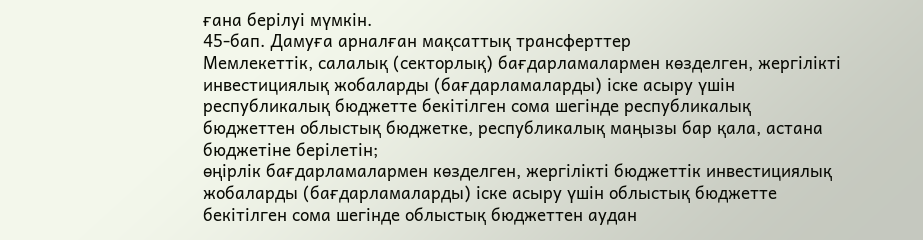ғана берiлуi мүмкiн.
45-бап. Дамуға арналған мақсаттық трансферттер
Мемлекеттік, салалық (секторлық) бағдарламалармен көзделген, жергiлiктi инвестициялық жобаларды (бағдарламаларды) iске асыру үшiн республикалық бюджетте бекiтілген сома шегiнде республикалық бюджеттен облыстық бюджетке, республикалық маңызы бар қала, астана бюджетiне берiлетiн;
өңiрлiк бағдарламалармен көзделген, жергiлiктi бюджеттік инвестициялық жобаларды (бағдарламаларды) iске асыру үшiн облыстық бюджетте бекітілген сома шегiнде облыстық бюджеттен аудан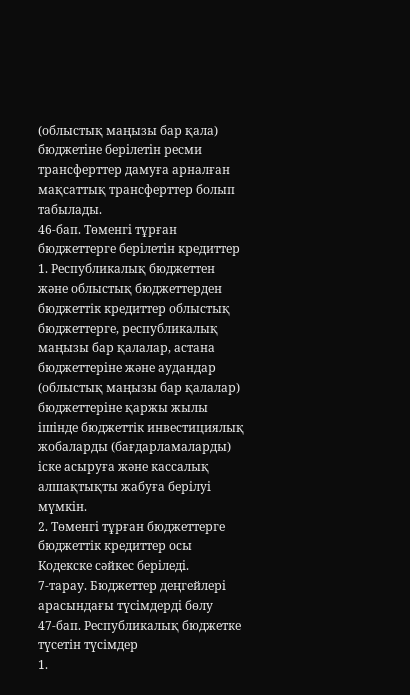(облыстық маңызы бар қала) бюджетiне берiлетiн ресми трансферттер дамуға арналған мақсаттық трансферттер болып табылады.
46-бап. Төменгi тұрған бюджеттерге берiлетiн кредиттер
1. Республикалық бюджеттен және облыстық бюджеттерден бюджеттік кредиттер облыстық бюджеттерге, республикалық маңызы бар қалалар, астана бюджеттерiне және аудандар (облыстық маңызы бар қалалар) бюджеттерiне қаржы жылы iшiнде бюджеттік инвестициялық жобаларды (бағдарламаларды) iске асыруға және кассалық алшақтықты жабуға берiлуi мүмкiн.
2. Төменгi тұрған бюджеттерге бюджеттік кредиттер осы Кодекске сәйкес берiледi.
7-тарау. Бюджеттер деңгейлерi арасындағы түсiмдердi бөлу
47-бап. Республикалық бюджетке түсетін түсімдер
1.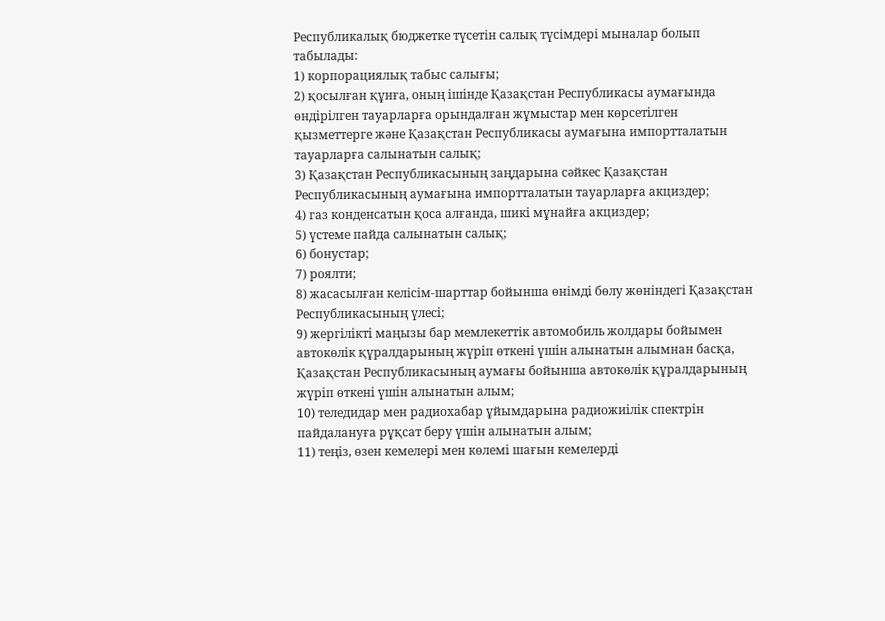Республикалық бюджетке түсетін салық түсімдері мыналар болып табылады:
1) корпорациялық табыс салығы;
2) қосылған құнға, оның iшiнде Қазақстан Республикасы аумағында өндiрiлген тауарларға орындалған жұмыстар мен көрсетiлген қызметтерге және Қазақстан Республикасы аумағына импортталатын тауарларға салынатын салық;
3) Қазақстан Республикасының заңдарына сәйкес Қазақстан Республикасының аумағына импортталатын тауарларға акциздер;
4) газ конденсатын қоса алғанда, шикi мұнайға акциздер;
5) үстеме пайда салынатын салық;
6) бонустар;
7) роялти;
8) жасасылған келісім-шарттар бойынша өнімдi бөлу жөніндегі Қазақстан Республикасының үлесi;
9) жергiлiктi маңызы бар мемлекеттік автомобиль жолдары бойымен автокөлiк құралдарының жүрiп өткенi үшiн алынатын алымнан басқа, Қазақстан Республикасының аумағы бойынша автокөлiк құралдарының жүрiп өткенi үшiн алынатын алым;
10) теледидар мен радиохабар ұйымдарына радиожиiлiк спектрiн пайдалануға рұқсат беру үшiн алынатын алым;
11) теңiз, өзен кемелерi мен көлемi шағын кемелердi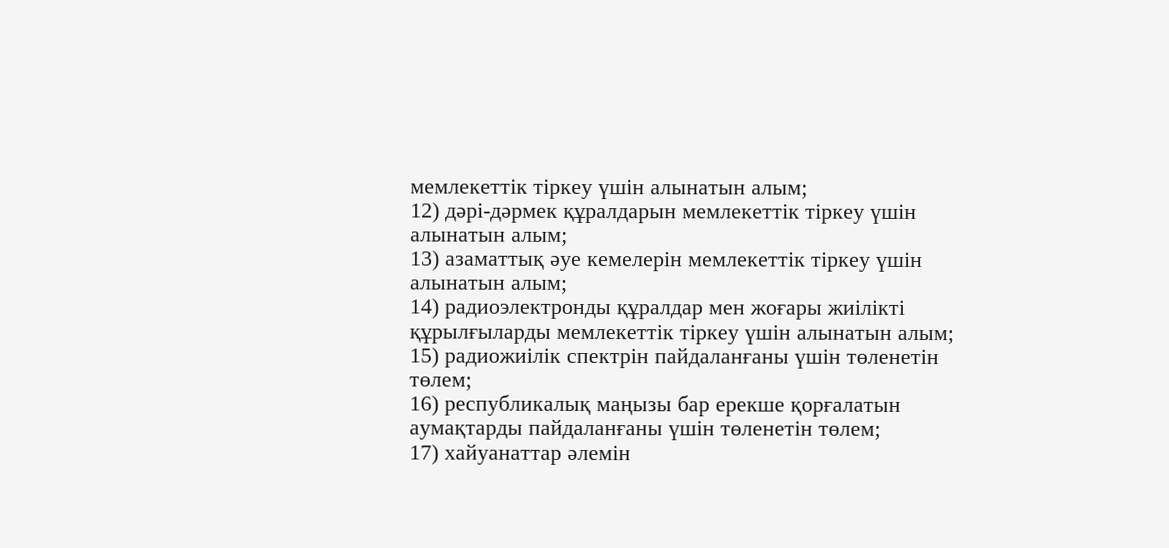мемлекеттік тiркеу үшін алынатын алым;
12) дәрi-дәрмек құралдарын мемлекеттік тiркеу үшiн алынатын алым;
13) азаматтық әуе кемелерiн мемлекеттік тiркеу үшiн алынатын алым;
14) радиоэлектронды құралдар мен жоғары жиiлiктi құрылғыларды мемлекеттік тiркеу үшiн алынатын алым;
15) радиожиiлiк спектрiн пайдаланғаны үшiн төленетiн төлем;
16) республикалық маңызы бар ерекше қорғалатын аумақтарды пайдаланғаны үшiн төленетiн төлем;
17) хайуанаттар әлемiн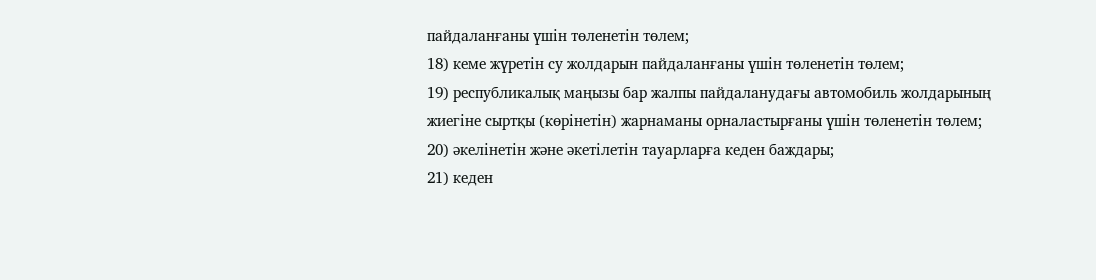пайдаланғаны үшiн төленетiн төлем;
18) кеме жүретiн су жолдарын пайдаланғаны үшiн төленетiн төлем;
19) республикалық маңызы бар жалпы пайдаланудағы автомобиль жолдарының жиегiне сыртқы (көрiнетiн) жарнаманы орналастырғаны үшiн төленетiн төлем;
20) әкелiнетiн және әкетiлетiн тауарларға кеден баждары;
21) кеден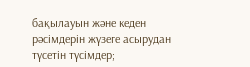бақылауын және кеден рәсiмдерiн жүзеге асырудан түсетiн түсiмдер;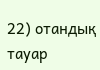22) отандық тауар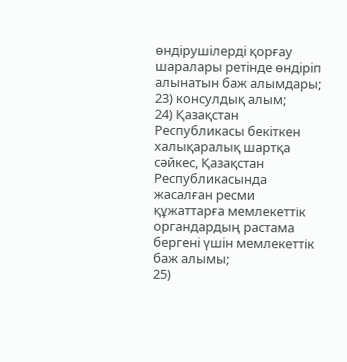өндiрушiлердi қорғау шаралары ретiнде өндiрiп алынатын баж алымдары;
23) консулдық алым;
24) Қазақстан Республикасы бекiткен халықаралық шартқа сәйкес, Қазақстан Республикасында жасалған ресми құжаттарға мемлекеттік органдардың растама бергенi үшiн мемлекеттік баж алымы;
25)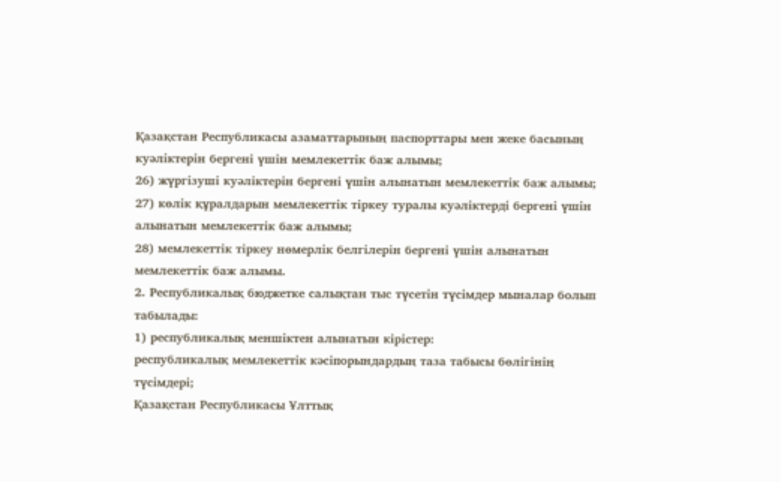Қазақстан Республикасы азаматтарының паспорттары мен жеке басының куәлiктерiн бергенi үшiн мемлекеттік баж алымы;
26) жүргiзушi куәлiктерiн бергенi үшiн алынатын мемлекеттік баж алымы;
27) көлiк құралдарын мемлекеттік тiркеу туралы куәлiктердi бергенi үшiн алынатын мемлекеттік баж алымы;
28) мемлекеттік тiркеу нөмерлiк белгiлерiн бергенi үшiн алынатын мемлекеттік баж алымы.
2. Республикалық бюджетке салықтан тыс түсетін түсімдер мыналар болып табылады:
1) республикалық меншiктен алынатын кiрiстер:
республикалық мемлекеттік кәсіпорындардың таза табысы бөлiгiнiң түсiмдерi;
Қазақстан Республикасы Ұлттық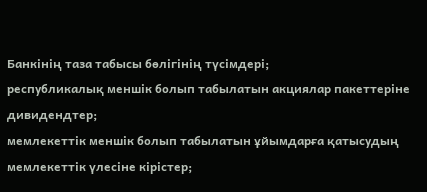Банкінің таза табысы бөлiгiнiң түсiмдерi;
республикалық меншiк болып табылатын акциялар пакеттерiне дивидендтер;
мемлекеттік меншiк болып табылатын ұйымдарға қатысудың мемлекеттік үлесiне кiрiстер;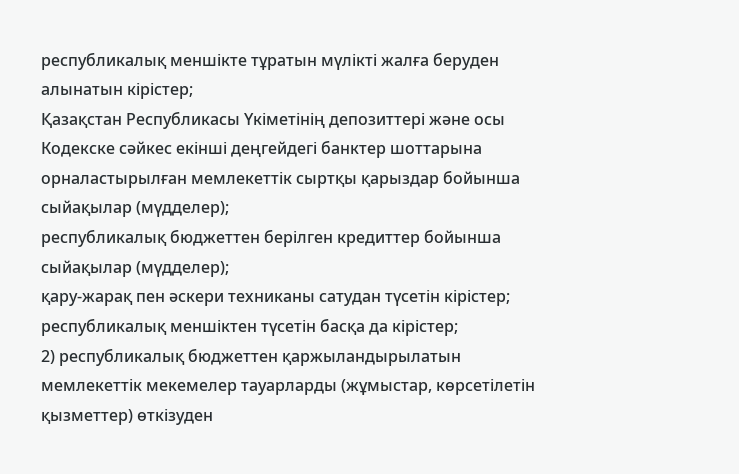республикалық меншiкте тұратын мүлiктi жалға беруден алынатын кiрiстер;
Қазақстан Республикасы Үкіметінiң депозиттерi және осы Кодекске сәйкес екiншi деңгейдегi банктер шоттарына орналастырылған мемлекеттік сыртқы қарыздар бойынша сыйақылар (мүдделер);
республикалық бюджеттен берiлген кредиттер бойынша сыйақылар (мүдделер);
қару-жарақ пен әскери техниканы сатудан түсетiн кiрiстер;
республикалық меншiктен түсетiн басқа да кiрiстер;
2) республикалық бюджеттен қаржыландырылатын мемлекеттік мекемелер тауарларды (жұмыстар, көрсетiлетiн қызметтер) өткізуден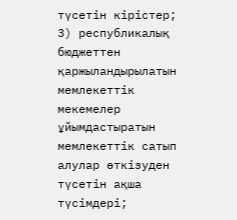түсетiн кiрiстер;
3) республикалық бюджеттен қаржыландырылатын мемлекеттік мекемелер ұйымдастыратын мемлекеттік сатып алулар өткізуден түсетiн ақша түсiмдерi;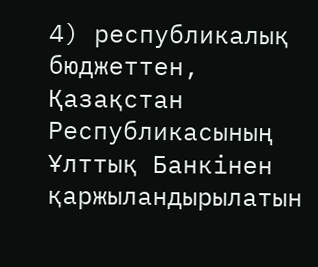4) республикалық бюджеттен, Қазақстан Республикасының Ұлттық Банкiнен қаржыландырылатын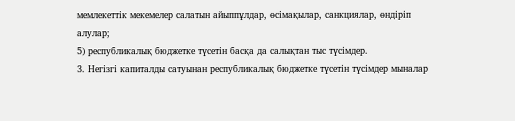мемлекеттік мекемелер салатын айыппұлдар, өсiмақылар, санкциялар, өндiрiп алулар;
5) республикалық бюджетке түсетiн басқа да салықтан тыс түсiмдер.
3. Негiзгі капиталды сатуынан республикалық бюджетке түсетiн түсiмдер мыналар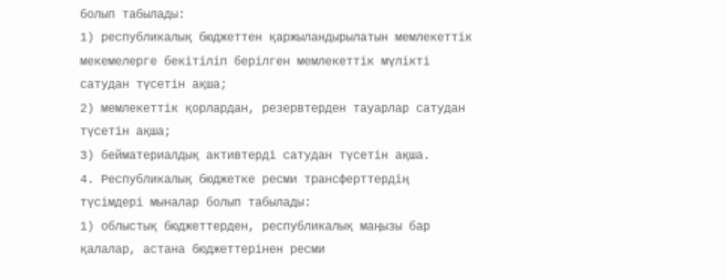болып табылады:
1) республикалық бюджеттен қаржыландырылатын мемлекеттік мекемелерге бекітілiп берiлген мемлекеттік мүлiктi сатудан түсетiн ақша;
2) мемлекеттік қорлардан, резервтерден тауарлар сатудан түсетiн ақша;
3) бейматериалдық активтердi сатудан түсетiн ақша.
4. Республикалық бюджетке ресми трансферттердiң түсiмдерi мыналар болып табылады:
1) облыстық бюджеттерден, республикалық маңызы бар қалалар, астана бюджеттерiнен ресми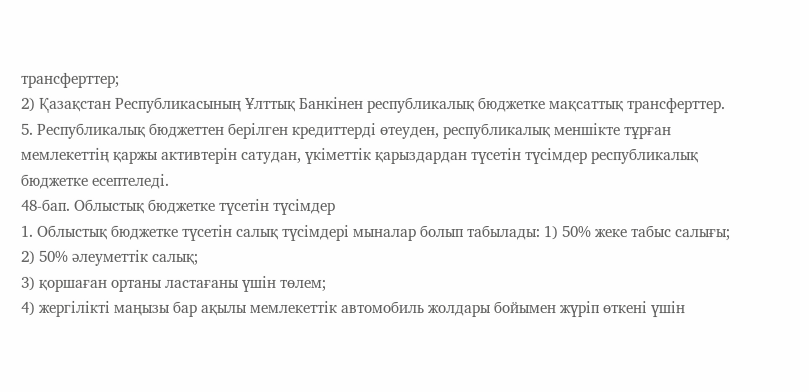трансферттер;
2) Қазақстан Республикасының Ұлттық Банкiнен республикалық бюджетке мақсаттық трансферттер.
5. Республикалық бюджеттен берiлген кредиттердi өтеуден, республикалық меншiкте тұрған мемлекеттiң қаржы активтерiн сатудан, үкiметтiк қарыздардан түсетiн түсiмдер республикалық бюджетке есептеледi.
48-бап. Облыстық бюджетке түсетiн түсiмдер
1. Облыстық бюджетке түсетiн салық түсiмдерi мыналар болып табылады: 1) 50% жеке табыс салығы;
2) 50% әлеуметтiк салық;
3) қоршаған ортаны ластағаны үшiн төлем;
4) жергiлiктi маңызы бар ақылы мемлекеттік автомобиль жолдары бойымен жүрiп өткенi үшiн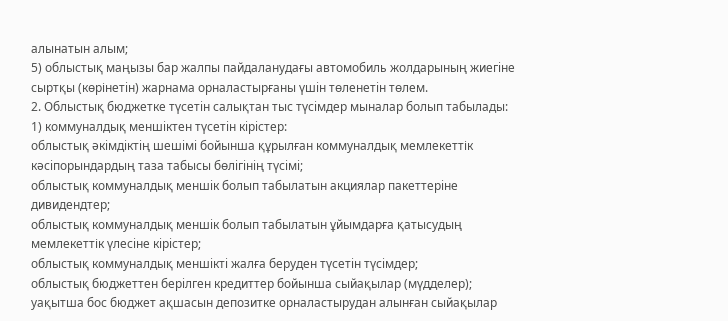алынатын алым;
5) облыстық маңызы бар жалпы пайдаланудағы автомобиль жолдарының жиегiне сыртқы (көрінетiн) жарнама орналастырғаны үшiн төленетiн төлем.
2. Облыстық бюджетке түсетiн салықтан тыс түсiмдер мыналар болып табылады:
1) коммуналдық меншiктен түсетiн кiрiстер:
облыстық әкiмдiктiң шешiмi бойынша құрылған коммуналдық мемлекеттік кәсiпорындардың таза табысы бөлiгiнiң түсiмi;
облыстық коммуналдық меншiк болып табылатын акциялар пакеттерiне дивидендтер;
облыстық коммуналдық меншiк болып табылатын ұйымдарға қатысудың мемлекеттік үлесiне кiрiстер;
облыстық коммуналдық меншiктi жалға беруден түсетiн түсiмдер;
облыстық бюджеттен берiлген кредиттер бойынша сыйақылар (мүдделер);
уақытша бос бюджет ақшасын депозитке орналастырудан алынған сыйақылар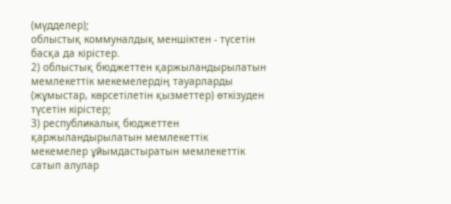(мүдделер);
облыстық коммуналдық меншiктен - түсетiн басқа да кiрiстер.
2) облыстық бюджеттен қаржыландырылатын мемлекеттік мекемелердiң тауарларды (жұмыстар, көрсетiлетiн қызметтер) өткізуден түсетiн кiрiстер;
3) республикалық бюджеттен қаржыландырылатын мемлекеттік мекемелер ұйымдастыратын мемлекеттік сатып алулар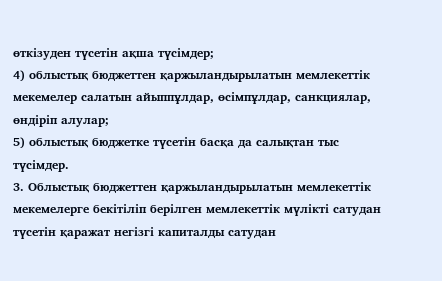өткізуден түсетiн ақша түсiмдер;
4) облыстық бюджеттен қаржыландырылатын мемлекеттік мекемелер салатын айыппұлдар, өсiмпұлдар, санкциялар, өндiрiп алулар;
5) облыстық бюджетке түсетiн басқа да салықтан тыс түсiмдер.
3. Облыстық бюджеттен қаржыландырылатын мемлекеттік мекемелерге бекітілiп берiлген мемлекеттік мүлiктi сатудан түсетiн қаражат негiзгi капиталды сатудан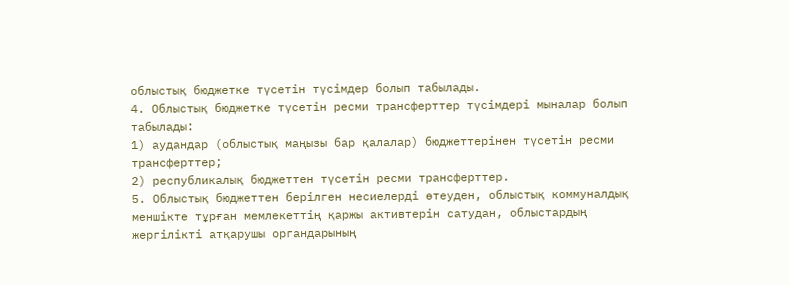облыстық бюджетке түсетiн түсiмдер болып табылады.
4. Облыстық бюджетке түсетiн ресми трансферттер түсiмдерi мыналар болып табылады:
1) аудандар (облыстық маңызы бар қалалар) бюджеттерiнен түсетiн ресми трансферттер;
2) республикалық бюджеттен түсетiн ресми трансферттер.
5. Облыстық бюджеттен берiлген несиелердi өтеуден, облыстық коммуналдық меншiкте тұрған мемлекеттiң қаржы активтерiн сатудан, облыстардың жергілiктi атқарушы органдарының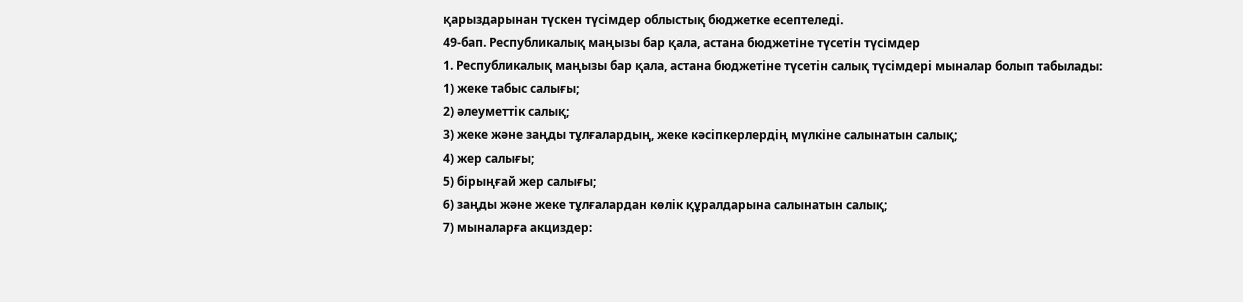қарыздарынан түскен түсiмдер облыстық бюджетке есептеледi.
49-бап. Республикалық маңызы бар қала, астана бюджетіне түсетін түсімдер
1. Республикалық маңызы бар қала, астана бюджетiне түсетiн салық түсiмдерi мыналар болып табылады:
1) жеке табыс салығы;
2) әлеуметтiк салық;
3) жеке және заңды тұлғалардың, жеке кәсiпкерлердiң мүлкiне салынатын салық;
4) жер салығы;
5) бiрыңғай жер салығы;
6) заңды және жеке тұлғалардан көлiк құралдарына салынатын салық;
7) мыналарға акциздер: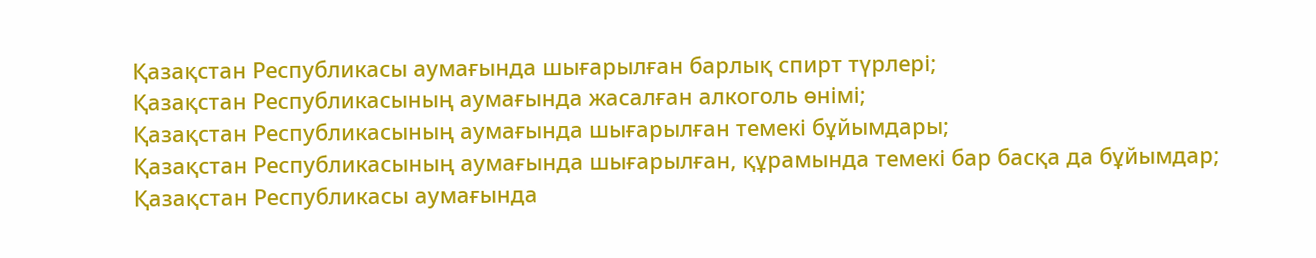Қазақстан Республикасы аумағында шығарылған барлық спирт түрлерi;
Қазақстан Республикасының аумағында жасалған алкоголь өнiмi;
Қазақстан Республикасының аумағында шығарылған темекi бұйымдары;
Қазақстан Республикасының аумағында шығарылған, құрамында темекi бар басқа да бұйымдар;
Қазақстан Республикасы аумағында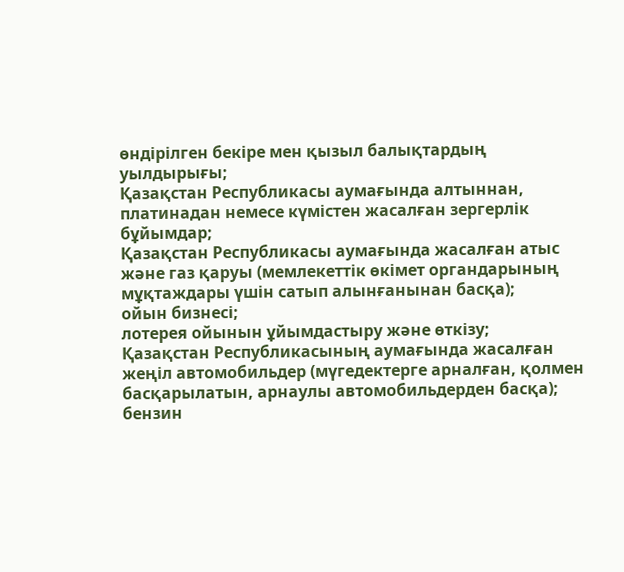өндiрiлген бекiре мен қызыл балықтардың уылдырығы;
Қазақстан Республикасы аумағында алтыннан, платинадан немесе күмiстен жасалған зергерлiк бұйымдар;
Қазақстан Республикасы аумағында жасалған атыс және газ қаруы (мемлекеттік өкiмет органдарының мұқтаждары үшiн сатып алынғанынан басқа);
ойын бизнесi;
лотерея ойынын ұйымдастыру және өткізу;
Қазақстан Республикасының аумағында жасалған жеңіл автомобильдер (мүгедектерге арналған, қолмен басқарылатын, арнаулы автомобильдерден басқа);
бензин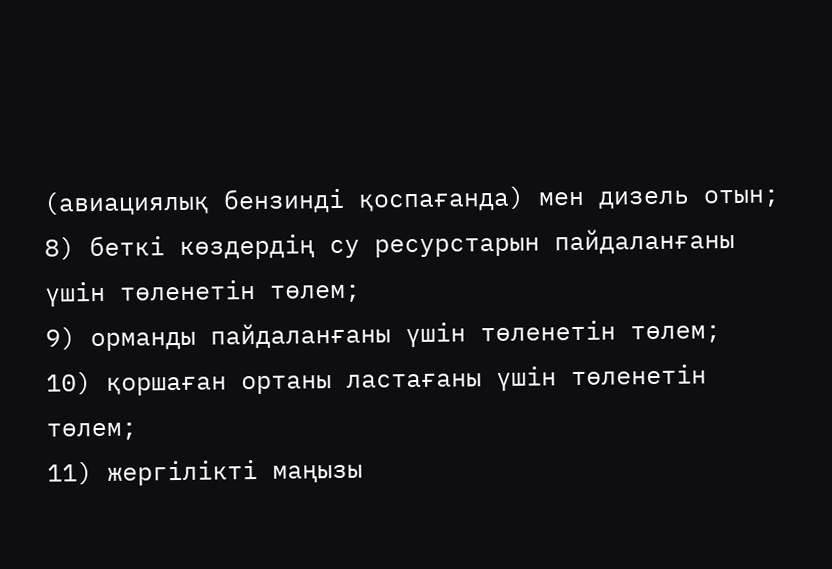(авиациялық бензиндi қоспағанда) мен дизель отын;
8) беткi көздердiң су ресурстарын пайдаланғаны үшiн төленетiн төлем;
9) орманды пайдаланғаны үшiн төленетiн төлем;
10) қоршаған ортаны ластағаны үшiн төленетiн төлем;
11) жергiлiктi маңызы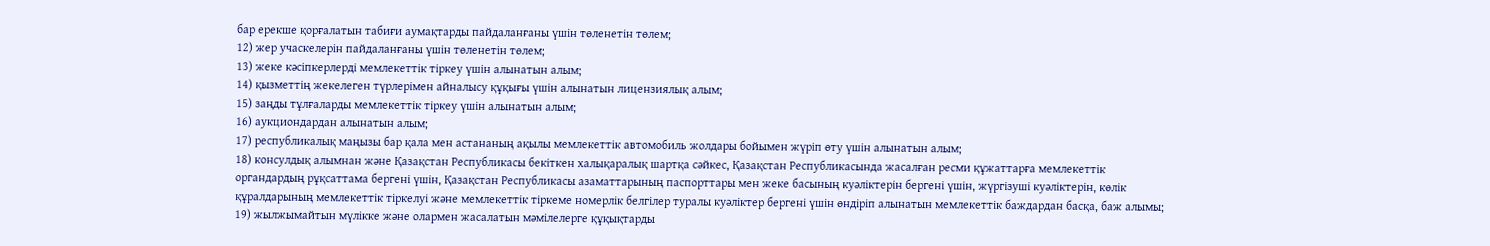бар ерекше қорғалатын табиғи аумақтарды пайдаланғаны үшiн төленетiн төлем;
12) жер учаскелерiн пайдаланғаны үшiн төленетiн төлем;
13) жеке кәсiпкерлердi мемлекеттік тiркеу үшiн алынатын алым;
14) қызметтің жекелеген түрлерiмен айналысу құқығы үшiн алынатын лицензиялық алым;
15) заңды тұлғаларды мемлекеттік тіркеу үшін алынатын алым;
16) аукциондардан алынатын алым;
17) республикалық маңызы бар қала мен астананың ақылы мемлекеттік автомобиль жолдары бойымен жүрiп өту үшiн алынатын алым;
18) консулдық алымнан және Қазақстан Республикасы бекiткен халықаралық шартқа сәйкес, Қазақстан Республикасында жасалған ресми құжаттарға мемлекеттік органдардың рұқсаттама бергенi үшiн, Қазақстан Республикасы азаматтарының паспорттары мен жеке басының куәлiктерiн бергенi үшiн, жүргiзушi куәлiктерiн, көлiк құралдарының мемлекеттік тiркелуi және мемлекеттік тiркеме номерлiк белгiлер туралы куәлiктер бергенi үшiн өндiрiп алынатын мемлекеттік баждардан басқа, баж алымы;
19) жылжымайтын мүлiкке және олармен жасалатын мәмiлелерге құқықтарды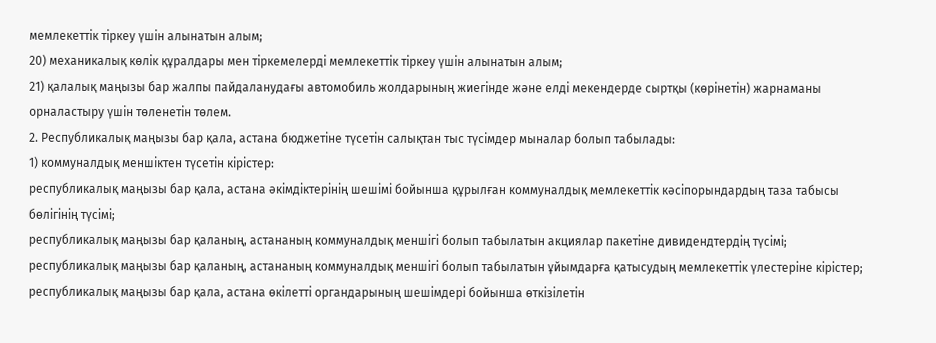мемлекеттік тiркеу үшін алынатын алым;
20) механикалық көлiк құралдары мен тiркемелердi мемлекеттік тiркеу үшін алынатын алым;
21) қалалық маңызы бар жалпы пайдаланудағы автомобиль жолдарының жиегiнде және елдi мекендерде сыртқы (көрiнетiн) жарнаманы орналастыру үшiн төленетiн төлем.
2. Республикалық маңызы бар қала, астана бюджетiне түсетiн салықтан тыс түсiмдер мыналар болып табылады:
1) коммуналдық меншiктен түсетiн кiрiстер:
республикалық маңызы бар қала, астана әкiмдiктерiнiң шешімi бойынша құрылған коммуналдық мемлекеттік кәсіпорындардың таза табысы бөлiгiнiң түсiмi;
республикалық маңызы бар қаланың, астананың коммуналдық меншiгi болып табылатын акциялар пакетiне дивидендтердiң түсiмi;
республикалық маңызы бар қаланың, астананың коммуналдық меншiгi болып табылатын ұйымдарға қатысудың мемлекеттік үлестерiне кiрiстер;
республикалық маңызы бар қала, астана өкiлеттi органдарының шешiмдерi бойынша өткiзiлетiн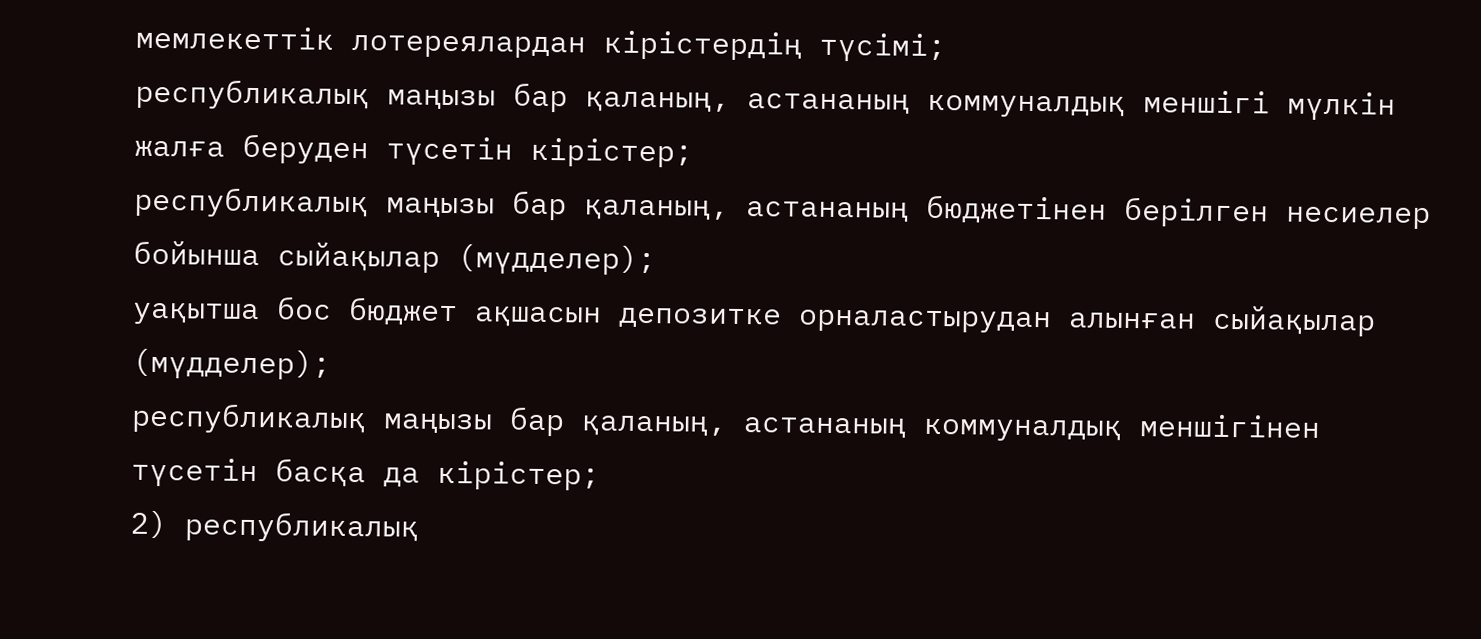мемлекеттік лотереялардан кiрiстердiң түсiмi;
республикалық маңызы бар қаланың, астананың коммуналдық меншігі мүлкiн жалға беруден түсетiн кiрiстер;
республикалық маңызы бар қаланың, астананың бюджетiнен берiлген несиелер бойынша сыйақылар (мүдделер);
уақытша бос бюджет ақшасын депозитке орналастырудан алынған сыйақылар (мүдделер);
республикалық маңызы бар қаланың, астананың коммуналдық меншiгiнен түсетiн басқа да кiрiстер;
2) республикалық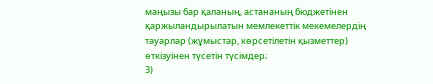маңызы бар қаланың, астананың бюджетiнен қаржыландырылатын мемлекеттік мекемелердiң тауарлар (жұмыстар, көрсетiлетiн қызметтер) өткізуiнен түсетiн түсiмдер;
3)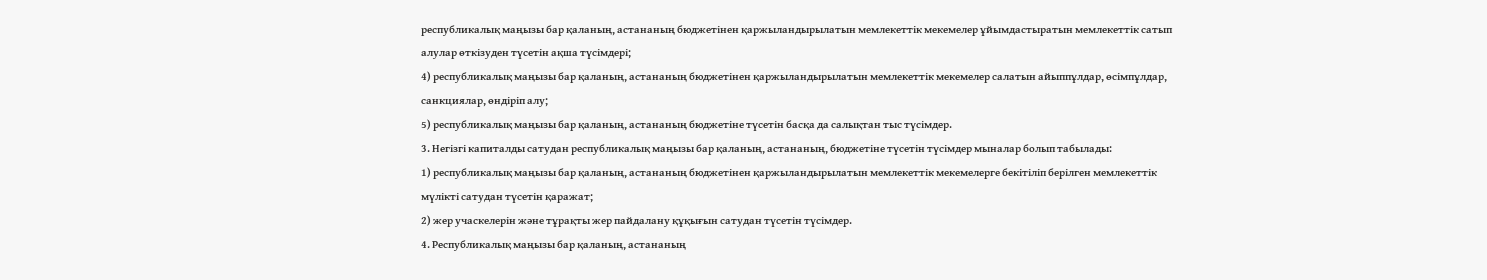республикалық маңызы бар қаланың, астананың бюджетiнен қаржыландырылатын мемлекеттік мекемелер ұйымдастыратын мемлекеттік сатып алулар өткізуден түсетiн ақша түсiмдерi;
4) республикалық маңызы бар қаланың, астананың бюджетiнен қаржыландырылатын мемлекеттік мекемелер салатын айыппұлдар, өсiмпұлдар, санкциялар, өндiрiп алу;
5) республикалық маңызы бар қаланың, астананың бюджетiне түсетiн басқа да салықтан тыс түсiмдер.
3. Негiзгi капиталды сатудан республикалық маңызы бар қаланың, астананың, бюджетiне түсетiн түсiмдер мыналар болып табылады:
1) республикалық маңызы бар қаланың, астананың бюджетiнен қаржыландырылатын мемлекеттік мекемелерге бекітілiп берiлген мемлекеттік мүлiктi сатудан түсетiн қаражат;
2) жер учаскелерiн және тұрақты жер пайдалану құқығын сатудан түсетiн түсiмдер.
4. Республикалық маңызы бар қаланың, астананың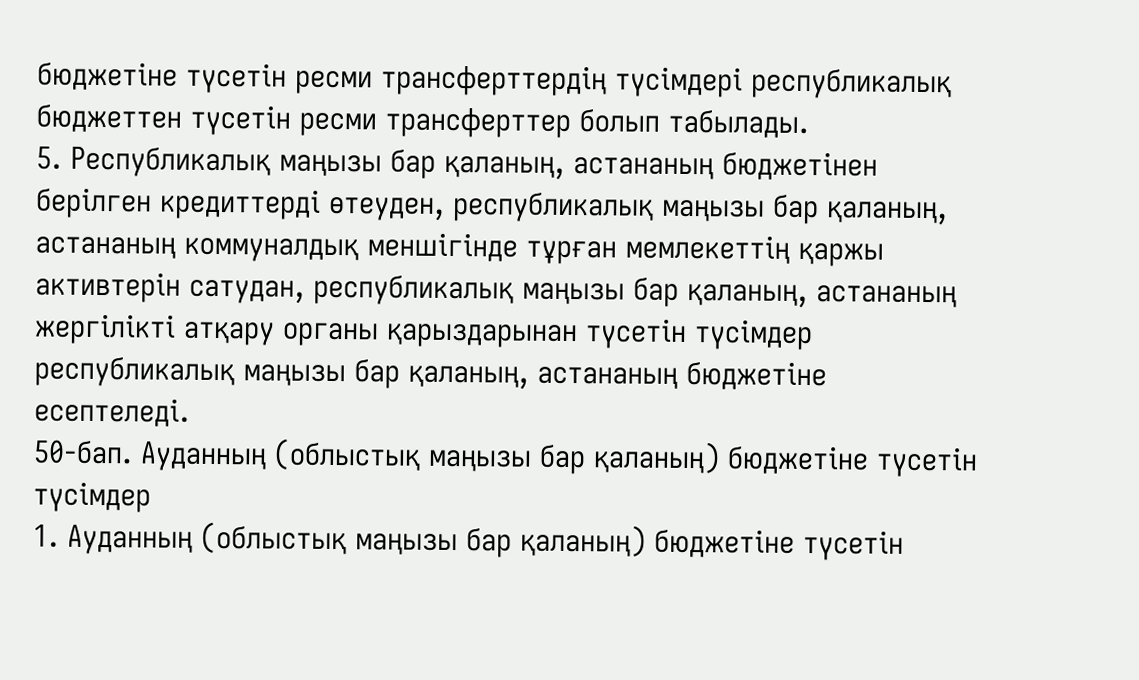бюджетiне түсетiн ресми трансферттердiң түсiмдерi республикалық бюджеттен түсетiн ресми трансферттер болып табылады.
5. Республикалық маңызы бар қаланың, астананың бюджетiнен берiлген кредиттердi өтеуден, республикалық маңызы бар қаланың, астананың коммуналдық меншiгiнде тұрған мемлекеттiң қаржы активтерiн сатудан, республикалық маңызы бар қаланың, астананың жергiлiкті атқару органы қарыздарынан түсетiн түсiмдер республикалық маңызы бар қаланың, астананың бюджетiне есептеледi.
50-бап. Ауданның (облыстық маңызы бар қаланың) бюджетiне түсетiн түсiмдер
1. Ауданның (облыстық маңызы бар қаланың) бюджетiне түсетін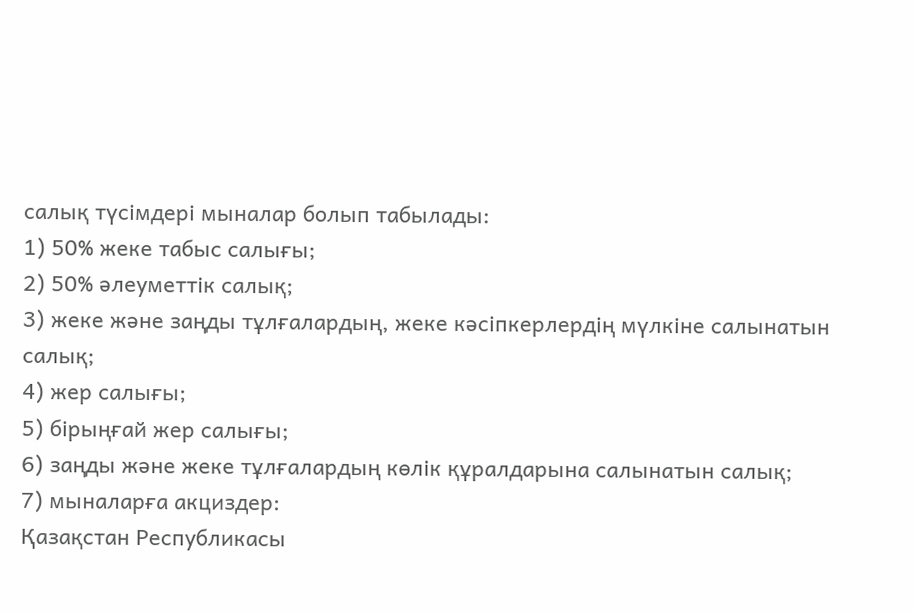салық түсiмдерi мыналар болып табылады:
1) 50% жеке табыс салығы;
2) 50% әлеуметтiк салық;
3) жеке және заңды тұлғалардың, жеке кәсiпкерлердiң мүлкiне салынатын салық;
4) жер салығы;
5) бiрыңғай жер салығы;
6) заңды және жеке тұлғалардың көлiк құралдарына салынатын салық;
7) мыналарға акциздер:
Қазақстан Республикасы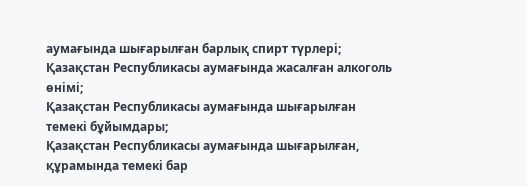аумағында шығарылған барлық спирт түрлерi;
Қазақстан Республикасы аумағында жасалған алкоголь өнiмi;
Қазақстан Республикасы аумағында шығарылған темекi бұйымдары;
Қазақстан Республикасы аумағында шығарылған, құрамында темекi бар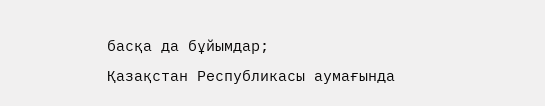басқа да бұйымдар;
Қазақстан Республикасы аумағында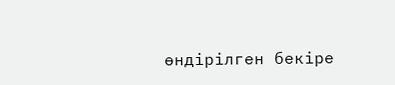өндiрiлген бекiре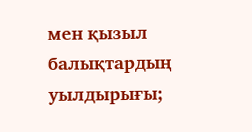мен қызыл балықтардың уылдырығы;